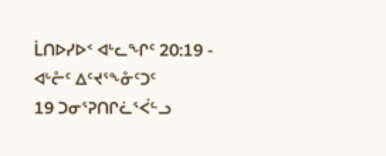ᒫᑎᐅᓯᐅᑉ ᐊᒡᓚᖏᑦ 20:19 - ᐊᒡᓔᑦ ᐃᑦᔪᕐᖕᓁᑦᑐᑦ
19 ᑐᓂᕐᕈᑎᒋᓛᕐᐹᓪᓗ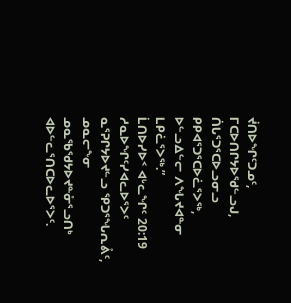ᔫᑎᐅᖏᑦᑐᓄᑦ, ᒥᑕᐅᑎᒋᔭᐅᖁᓪᓗᒍ, ᑏᒐᕐᑐᕐᑕᐅᓗᓂᓗ ᑭᑭᐊᕐᑐᕐᑕᐅᓛᕐᐳᖅ, ᐅᓪᓗᐃᓪᓕ ᐱᖓᔪᐊᓐᓂ ᒪᑭᓛᕐᐳᖅ.”
ᒫᑎᐅᓯᐅᑉ ᐊᒡᓚᖏᑦ 20:19
ᓱᓇᐅᖏᑦᓯᐊᓚᐅᕐᐳᑦ ᓇᕐᕈᒋᔭᐅᔪᓪᓗ ᕿᑐᕐᖓᕆᕔᑦ, ᓄᓇᓕᖕᓂ ᓄᓇᖃᖁᔭᐅᔪᓐᓁᕐᓗᑎᒃ ᐊᐅᓪᓚᕐᑎᑕᐅᓚᐅᕐᐳᑦ.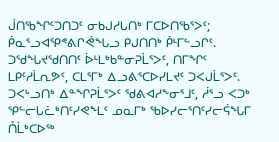ᒎᑎᖃᖏᑦᑐᑎᑐᑦ ᓂᑲᒍᓱᒐᑎᒃ ᒥᑕᐅᑎᖃᕐᐳᑦ; ᑮᓇᕐᓗᐊᕿᕝᕕᒋᕚᖓᓗ ᑭᒍᑎᑎᒃ ᑮᒻᒥᓪᓗᒋᑦ.
ᑐᖁᖓᔪᖁᑎᑎᑦ ᐆᒻᒪᒃᑲᓐᓂᕈᒫᕐᐳᑦ, ᑎᒥᖏᑦ ᒪᑭᑦᓱᒫᕆᕗᑦ, ᑕᒪᕐᒥᒃ ᐃᓗᕕᕐᑕᐅᓯᒪᔪᑦ ᑐᐸᒍᒫᕐᐳᑦ. ᑐᐸᒡᓗᑎᒃ ᐃᓐᖏᕈᒫᕐᐳᑦ ᖁᕕᐊᓱᖕᓂᕐᒧᑦ, ᓲᕐᓗ ᐸᑐᒃ ᕿᓪᓕᒐᓛᒃᑎᑦᓯᕙᖕᒪᑦ ᓄᓇᒥᒃ ᖃᐅᓯᓕᕐᑎᑦᓯᓕᕌᖓᒥ ᑍᒫᒃᑕᐅᖅ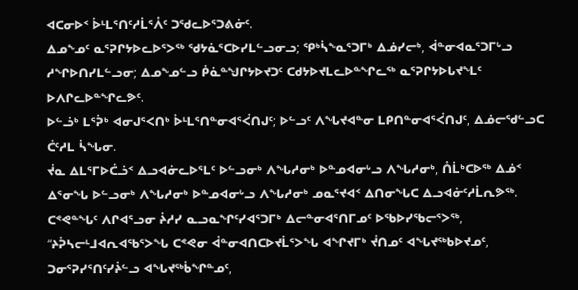ᐊᑕᓂᐅᑉ ᐆᒻᒪᕐᑎᑦᓱᒫᕐᐰᑦ ᑐᖁᓚᐅᕐᑐᕕᓃᑦ.
ᐃᓄᖕᓄᑦ ᓇᕐᕈᒋᔭᐅᓚᐅᕐᐳᖅ ᖁᔭᓈᕐᑕᐅᓯᒪᓪᓗᓂᓗ; ᕿᒃᓵᖕᓇᕐᑐᒥᒃ ᐃᓅᓯᓕᒃ, ᐋᓐᓂᐊᓇᕐᑐᒥᒡᓗ ᓱᖏᐅᑎᓯᒪᓪᓗᓂ; ᐃᓄᖕᓄᓪᓗ ᑮᓈᓐᖑᒋᔭᐅᔪᑐᑦ ᑕᑯᔭᐅᔪᒪᓚᐅᓐᖏᓚᖅ ᓇᕐᕈᒋᔭᐅᒐᔪᖕᒪᑦ ᐅᐱᒋᓚᐅᓐᖏᓚᕗᑦ.
ᐅᓪᓘᒃ ᒪᕐᕉᒃ ᐊᓂᒍᕐᐸᑎᒃ ᐆᒻᒪᕐᑎᓐᓂᐊᕐᐹᑎᒍᑦ; ᐅᓪᓗᑦ ᐱᖓᔪᐊᓐᓂ ᒪᑭᑎᓐᓂᐊᕐᐹᑎᒍᑦ, ᐃᓅᓕᖁᓪᓗᑕ ᑖᑦᓱᒪ ᓵᖓᓂ.
ᔫᓇ ᐃᒪᕐᒥᐅᑖᓘᑉ ᐃᓗᐊᓃᓚᐅᕐᒪᑦ ᐅᓪᓗᓂᒃ ᐱᖓᓱᓂᒃ ᐅᓐᓄᐊᓂᒡᓗ ᐱᖓᓱᓂᒃ, ᑍᒫᒃᑕᐅᖅ ᐃᓅᑉ ᐃᕐᓂᖓ ᐅᓪᓗᓂᒃ ᐱᖓᓱᓂᒃ ᐅᓐᓄᐊᓂᒡᓗ ᐱᖓᓱᓂᒃ ᓄᓇᕐᔪᐊᑉ ᐃᑎᓂᖓᑕ ᐃᓗᐊᓃᑦᓱᒫᕆᕗᖅ.
ᑕᕝᕙᓐᖓᑦ ᐱᒋᐊᕐᓗᓂ ᔩᓱᓯ ᓇᓗᓇᖏᑦᓯᐊᕐᑐᒥᒃ ᐃᓕᓐᓂᐊᕐᑎᒥᓄᑦ ᐅᖃᐅᓯᖃᓕᕐᐳᖅ, “ᔨᕉᓴᓕᒻᒧᐊᕆᐊᖃᕐᐳᖓ ᑕᕝᕙᓂ ᐋᓐᓂᐊᑎᑕᐅᔪᒫᕐᐳᖓ ᐊᖏᔪᒥᒃ ᔫᑎᓄᑦ ᐊᖓᔪᖅᑲᐅᔪᓄᑦ, ᑐᓂᕐᕈᓯᕐᑎᑦᓯᔩᓪᓗ ᐊᖓᔪᖅᑳᖏᓐᓄᑦ,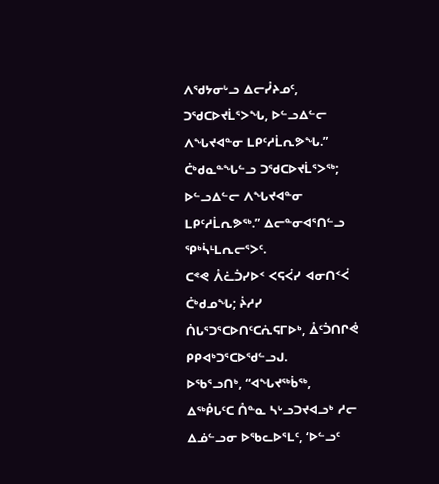ᐱᖁᔭᓂᒡᓗ ᐃᓕᓮᔨᓄᑦ, ᑐᖁᑕᐅᔪᒫᕐᐳᖓ, ᐅᓪᓗᐃᓪᓕ ᐱᖓᔪᐊᓐᓂ ᒪᑭᑦᓱᒫᕆᕗᖓ.”
ᑖᒃᑯᓇᓐᖓᓪᓗ ᑐᖁᑕᐅᔪᒫᕐᐳᖅ; ᐅᓪᓗᐃᓪᓕ ᐱᖓᔪᐊᓐᓂ ᒪᑭᑦᓱᒫᕆᕗᖅ.” ᐃᓕᓐᓂᐊᕐᑎᓪᓗ ᕿᒃᓵᒻᒪᕆᓕᕐᐳᑦ.
ᑕᕝᕙ ᐰᓛᑑᓯᐅᑉ ᐸᕋᐹᓯ ᐊᓂᑎᑉᐹ ᑖᒃᑯᓄᖓ; ᔩᓱᓯ ᑏᒐᕐᑐᕐᑕᐅᑎᑦᑕᕇᕋᒥᐅᒃ, ᐂᑦᑑᑎᒋᕚ ᑭᑭᐊᒃᑐᕐᑕᐅᖁᓪᓗᒍ.
ᐅᖃᕐᓗᑎᒃ, “ᐊᖓᔪᖅᑳᖅ, ᐃᖅᑬᒐᑦᑕ ᑍᓐᓇ ᓴᒡᓗᑐᔪᐊᓗᒃ ᓱᓕ ᐃᓅᓪᓗᓂ ᐅᖃᓚᐅᕐᒪᑦ, ‘ᐅᓪᓗᑦ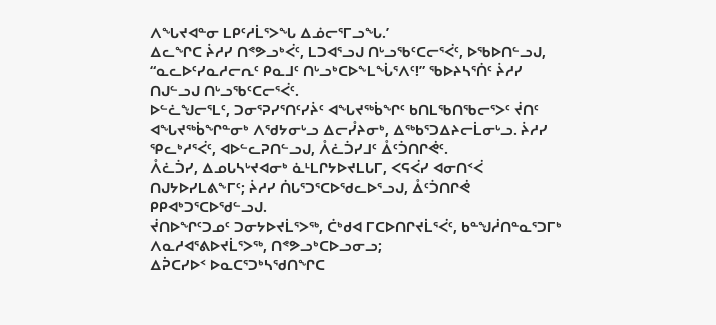ᐱᖓᔪᐊᓐᓂ ᒪᑭᑦᓱᒫᕐᐳᖓ ᐃᓅᓕᕐᒥᓗᖓ.’
ᐃᓚᖏᑕ ᔩᓱᓯ ᑎᕝᕗᓗᒃᐹᑦ, ᒪᑐᐊᕐᓗᒍ ᑎᒡᓗᖃᑦᑕᓕᕐᐹᑦ, ᐅᖃᐅᑎᓪᓗᒍ, “ᓇᓚᐅᑦᓯᓇᓱᓕᕆᑦ ᑭᓇᒧᑦ ᑎᒡᓗᒃᑕᐅᖕᒪᖔᕐᐱᑦ!” ᖃᐅᔨᓴᕐᑏᑦ ᔩᓱᓯ ᑎᒍᓪᓗᒍ ᑎᒡᓗᖃᑦᑕᓕᕐᐹᑦ.
ᐅᓪᓛᖑᓕᕐᒪᑦ, ᑐᓂᕐᕈᓯᕐᑎᑦᓯᔩᑦ ᐊᖓᔪᖅᑳᖏᑦ ᑲᑎᒪᖃᑎᖃᓕᕐᐳᑦ ᔫᑎᑦ ᐊᖓᔪᖅᑳᖏᓐᓂᒃ ᐱᖁᔭᓂᒡᓗ ᐃᓕᓮᔨᓂᒃ, ᐃᖅᑲᕐᑐᐃᔨᓕᒫᓂᒡᓗ. ᔩᓱᓯ ᕿᓚᒃᓱᕐᐹᑦ, ᐊᐅᓪᓚᕈᑎᓪᓗᒍ, ᐰᓛᑑᓯᒧᑦ ᐂᑦᑑᑎᒋᕚᑦ.
ᐰᓛᑑᓯ, ᐃᓄᒐᓴᒡᔪᐊᓂᒃ ᓈᒻᒪᒋᔭᐅᔪᒪᒐᒥ, ᐸᕋᐹᓯ ᐊᓂᑎᑉᐹ ᑎᒍᔭᐅᓯᒪᕕᖕᒥᑦ; ᔩᓱᓯ ᑏᒐᕐᑐᕐᑕᐅᖁᓚᐅᕐᓗᒍ, ᐂᑦᑑᑎᒋᕚ ᑭᑭᐊᒃᑐᕐᑕᐅᖁᓪᓗᒍ.
ᔫᑎᐅᖏᑦᑐᓄᑦ ᑐᓂᔭᐅᔪᒫᕐᐳᖅ, ᑖᒃᑯᐊ ᒥᑕᐅᑎᒋᔪᒫᕐᐹᑦ, ᑲᓐᖑᓲᑎᓐᓇᕐᑐᒥᒃ ᐱᓇᓱᐊᕐᕕᐅᔪᒫᕐᐳᖅ, ᑎᕝᕗᓗᒃᑕᐅᓗᓂᓗ;
ᐃᕉᑕᓯᐅᑉ ᐅᓇᑕᕐᑐᒃᓴᖁᑎᖏᑕ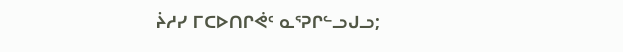ᔩᓱᓯ ᒥᑕᐅᑎᒋᕚᑦ ᓇᕐᕈᒋᓪᓗᒍᓗ;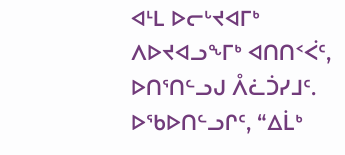ᐊᒻᒪ ᐅᓕᒡᔪᐊᒥᒃ ᐱᐅᔪᐊᓗᖕᒥᒃ ᐊᑎᑎᑉᐹᑦ, ᐅᑎᕐᑎᓪᓗᒍ ᐰᓛᑑᓯᒧᑦ.
ᐅᖃᐅᑎᓪᓗᒋᑦ, “ᐃᒫᒃ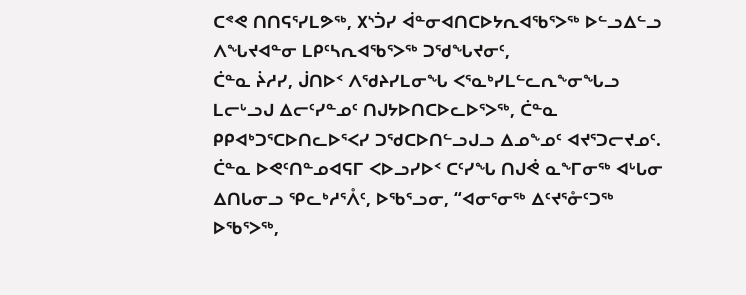ᑕᕝᕙ ᑎᑎᕋᕐᓯᒪᕗᖅ, ᙭ᔅᑑᓯ ᐋᓐᓂᐊᑎᑕᐅᔭᕆᐊᖃᕐᐳᖅ ᐅᓪᓗᐃᓪᓗ ᐱᖓᔪᐊᓐᓂ ᒪᑭᑦᓴᕆᐊᖃᕐᐳᖅ ᑐᖁᖓᔪᓂᑦ,
ᑖᓐᓇ ᔩᓱᓯ, ᒎᑎᐅᑉ ᐱᖁᔨᓯᒪᓂᖓ ᐸᕐᓇᒃᓯᒪᓪᓚᕆᖕᓂᖓᓗ ᒪᓕᒡᓗᒍ ᐃᓕᑦᓯᓐᓄᑦ ᑎᒍᔭᐅᑎᑕᐅᓚᐅᕐᐳᖅ, ᑖᓐᓇ ᑭᑭᐊᒃᑐᕐᑕᐅᑎᓚᐅᕐᐸᓯ ᑐᖁᑕᐅᑎᓪᓗᒍᓗ ᐃᓄᖕᓄᑦ ᐊᔪᕐᑐᓕᔪᓄᑦ.
ᑖᓐᓇ ᐅᕙᑦᑎᓐᓄᐊᕋᒥ ᐸᐅᓗᓯᐅᑉ ᑕᑦᓯᖓ ᑎᒍᕚ ᓇᖕᒥᓂᖅ ᐊᒡᒐᓂ ᐃᑎᒐᓂᓗ ᕿᓚᒃᓱᕐᐰᑦ, ᐅᖃᕐᓗᓂ, “ᐊᓂᕐᓂᖅ ᐃᑦᔪᕐᓁᑦᑐᖅ ᐅᖃᕐᐳᖅ,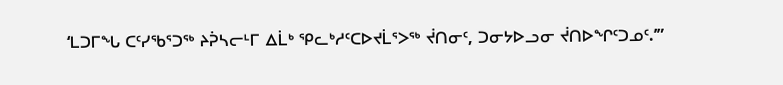‘ᒪᑐᒥᖓ ᑕᑦᓯᖃᕐᑐᖅ ᔨᕉᓴᓕᒻᒥ ᐃᒫᒃ ᕿᓚᒃᓱᑦᑕᐅᔪᒫᕐᐳᖅ ᔫᑎᓂᑦ, ᑐᓂᔭᐅᓗᓂ ᔫᑎᐅᖏᑦᑐᓄᑦ.’”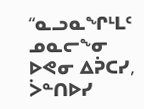“ᓇᓗᓇᖏᒻᒪᑦ ᓄᓇᓕᖕᓂ ᐅᕙᓂ ᐃᕉᑕᓯ, ᐴᓐᑎᐅᓯ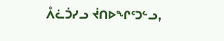ᐰᓛᑑᓯᓗ ᔫᑎᐅᖏᑦᑐᓪᓗ,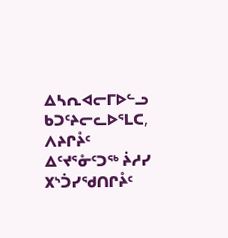ᐃᓴᕆᐊᓕᒥᐅᓪᓗ ᑲᑐᑦᔨᓕᓚᐅᕐᒪᑕ, ᐱᔨᒋᔧᑦ ᐃᑦᔪᕐᓁᑦᑐᖅ ᔩᓱᓯ ᙭ᔅᑑᓯᖁᑎᒋᔧᑦ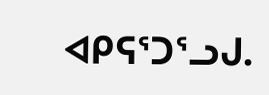ᐊᑭᕋᕐᑐᕐᓗᒍ.